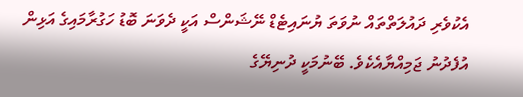އެކުވެރި ދައުލަތްތައް ނުވަތަ ޔުނައިޓެޑް ނޭޝަންސް އަކީ ދެވަނަ ބޮޑު ހަގުރާމައިގެ އަޅިން އުފެދުނު ޖަމިއްޔާއެކެވެ. ބޭނުމަކީ ދުނިޔޭގެ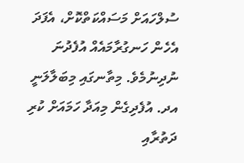ސުލްހައަށް މަސައްކަތްކޮށް، އެފަދަ އެހެން ހަނގުރާމައެއް އުފެދުނަ ނުދިނުމެވެ. މިތާނގައި މިބަލާލަނީ އދ. އުފެދިގެން މިއަދާ ހަމައަށް ކުރި ދަތުރާއި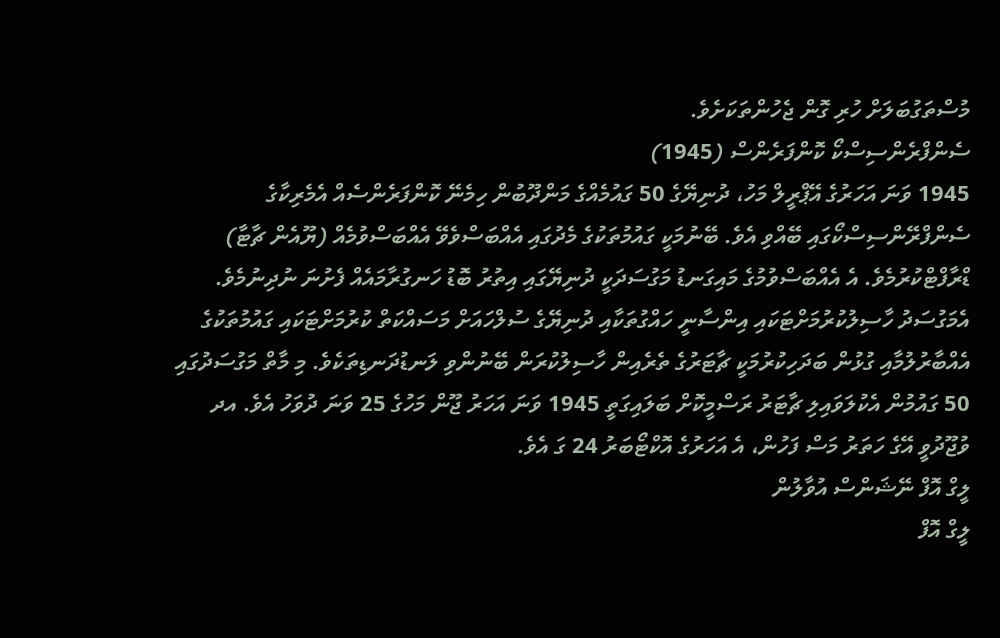މުސްތަގުބަލަށް ހުރި ގޮން ޖެހުންތަކަށެވެ.
ސެންފްރެންސިސްކޯ ކޮންފަރެންސް (1945)
1945 ވަނަ އަހަރުގެ އޭޕްރީލް މަހު، ދުނިޔޭގެ 50 ގައުމެއްގެ މަންދޫބުން ހިމެނޭ ކޮންފަރެންސެއް އެމެރިކާގެ ސެންފްރޭންސިސްކޯގައި ބޭއްވި އެވެ. ބޭނުމަކީ ގައުމުތަކުގެ މެދުގައި އެއްބަސްވެވޭ އެއްބަސްވުމެއް (ޔޫއެން ޗާޓާ) ޑްރާފްޓްކުރުމެވެ. އެ އެއްބަސްވުމުގެ މައިގަނޑު މަގުސަދަކީ ދުނިޔޭގައި އިތުރު ބޮޑު ހަނގުރާމައެއް ފެށުނަ ނުދިނުމެވެ. އެމަގުސަދު ހާސިލުކުރުމަށްޓަކައި އިންސާނީ ހައްގުތަކާއި ދުނިޔޭގެ ސުލްހައަށް މަސައްކަތް ކުރުމަށްޓަކައި ގައުމުތަކުގެ އެއްބާރުލުމާއި ގުޅުން ބަދަހިކުރުމަކީ ޗާޓަރުގެ ތެރެއިން ހާސިލުކުރަން ބޭނުންވި ލަނޑުދަނޑިތަކެވެ. މި މާތް މަގުސަދުގައި 50 ގައުމުން އެކުލަވައިލި ޗާޓަރު ރަސްމީކޮށް ބަލައިގަތީ 1945 ވަނަ އަހަރު ޖޫން މަހުގެ 25 ވަނަ ދުވަހު އެވެ. އދ ވުޖޫދުވީ އޭގެ ހަތަރު މަސް ފަހުން، އެ އަހަރުގެ އޮކްޓޯބަރު 24 ގަ އެވެ.
ލީގް އޮފް ނޭޝަންސް އުވާލުން
ލީގް އޮފް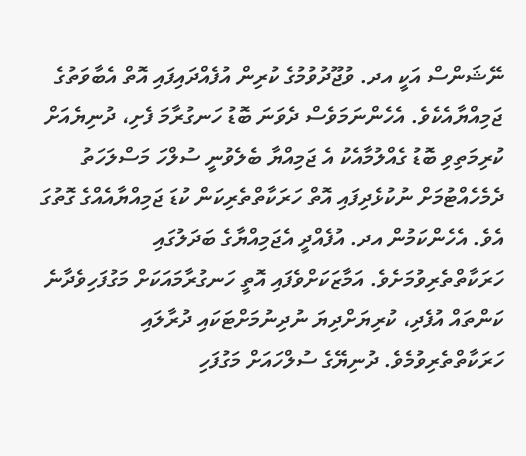ނޭޝަންސް އަކީ އދ. ވުޖޫދުވުމުގެ ކުރިން އުފެއްދައިފައި އޮތް އެބާވަތުގެ ޖަމިއްޔާއެކެވެ. އެހެންނަމަވެސް ދެވަނަ ބޮޑު ހަނގުރާމަ ފެށި، ދުނިޔެއަށް ކުރިމަތިވި ބޮޑު ގެއްލުމާއެކު އެ ޖަމިއްޔާ ބެލެވުނީ ސުލްހަ މަސްލަހަތު ދެމެހެއްޓުމަށް ނުކުޅެދިފައި އޮތް ހަރަކާތްތެރިކަން ކުޑަ ޖަމިއްޔާއެއްގެ ގޮތުގަ އެވެ. އެހެންކަމުން އދ. އުފެއްދީ އެޖަމިއްޔާގެ ބަދަލުގައި ހަރަކާތްތެރިވުމަށެވެ. އަމާޒަކަށްވެފައި އޮތީ ހަނގުރާމައަކަށް މަގުފަހިވެދާނެ ކަންތައް އުފެދި، ކުރިޔަށްދިޔަ ނުދިނުމަށްޓަކައި ދުރާލައި ހަރަކާތްތެރިވުމެވެ. ދުނިޔޭގެ ސުލްހައަށް މަގުފަހި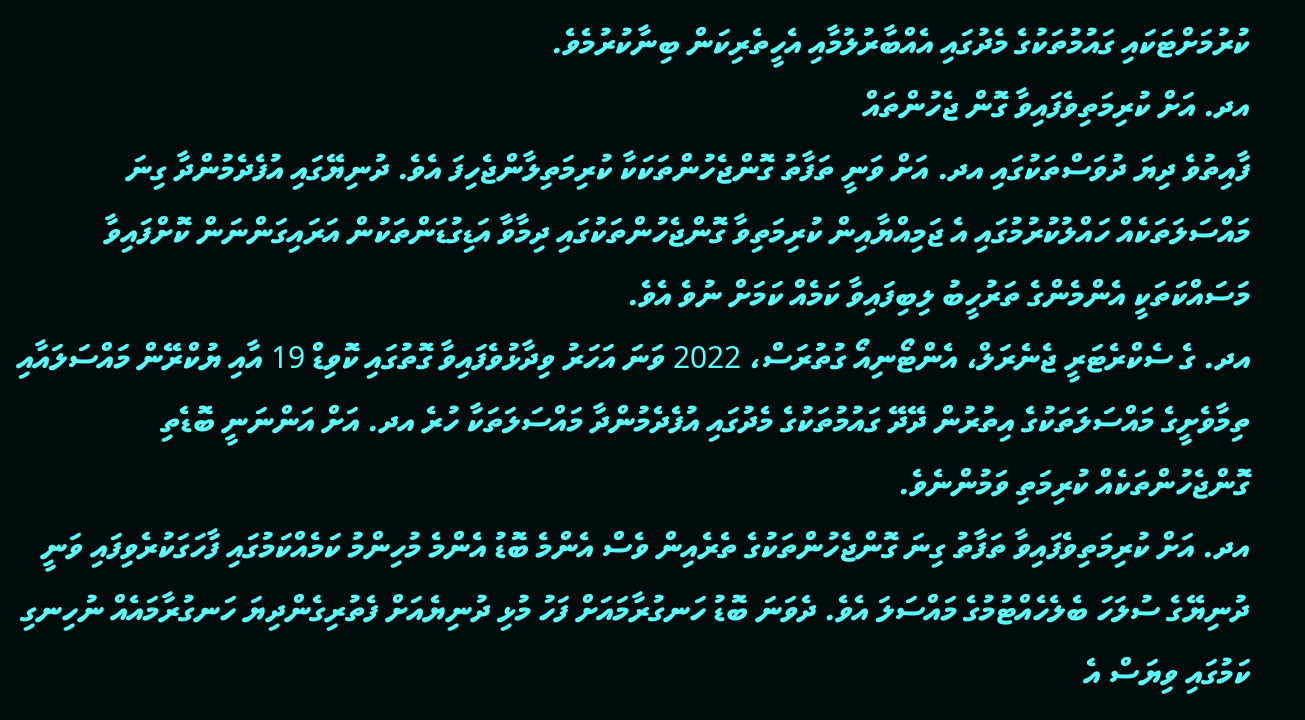ކުރުމަށްޓަކައި ގައުމުތަކުގެ މެދުގައި އެއްބާރުލުމާއި އެހީތެރިކަން ބިނާކުރުމެވެ.
އދ. އަށް ކުރިމަތިވެފައިވާ ގޮން ޖެހުންތައް
ފާއިތުވެ ދިޔަ ދުވަސްތަކުގައި އދ. އަށް ވަނީ ތަފާތު ގޮންޖެހުންތަކަކާ ކުރިމަތިލާންޖެހިފަ އެވެ. ދުނިޔޭގައި އުފެދެމުންދާ ގިނަ މައްސަލަތަކެއް ހައްލުކުރުމުގައި އެ ޖަމިއްޔާއިން ކުރިމަތިވާ ގޮންޖެހުންތަކުގައި ދިމާވާ އަޑިގުޑަންތަކުން އަރައިގަންނަން ކޮށްފައިވާ މަސައްކަތަކީ އެންމެންގެ ތަރުހީބު ލިބިފައިވާ ކަމެއް ކަމަށް ނުވެ އެވެ.
އދ. ގެ ސެކްރެޓަރީ ޖެނެރަލް، އެންޓޯނިއޯ ގުތުރަސް، 2022 ވަނަ އަހަރު ވިދާޅުވެފައިވާ ގޮތުގައި ކޮވިޑް 19 އާއި ޔުކްރޭން މައްސަލައާއި ތިމާވެށީގެ މައްސަލަތަކުގެ އިތުރުން ދޭދޭ ގައުމުތަކުގެ މެދުގައި އުފެދެމުންދާ މައްސަލަތަކާ ހުރެ އދ. އަށް އަންނަނީ ބޮޑެތި ގޮންޖެހުންތަކެއް ކުރިމަތި ވަމުންނެވެ.
އދ. އަށް ކުރިމަތިވެފައިވާ ތަފާތު ގިނަ ގޮންޖެހުންތަކުގެ ތެރެއިން ވެސް އެންމެ ބޮޑު އެންމެ މުހިންމު ކަމެއްކަމުގައި ފާހަގަކުރެވިފައި ވަނީ ދުނިޔޭގެ ސުލަހަ ބެލެހެއްޓުމުގެ މައްސަލަ އެވެ. ދެވަނަ ބޮޑު ހަނގުރާމައަށް ފަހު މުޅި ދުނިޔެއަށް ފެތުރިގެންދިޔަ ހަނގުރާމައެއް ނުހިނގި ކަމުގައި ވިޔަސް އެ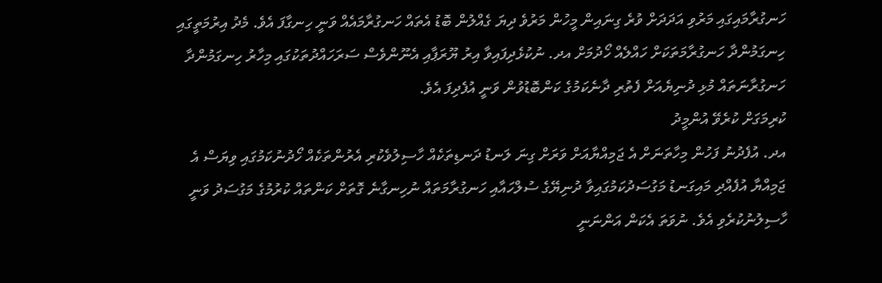ހަނގުރާމައިގައި މަރުވި އަދަދަށް ވުރެ ގިނައިން މީހުން މަރުވެ ދިޔަ ގެއްލުން ބޮޑު އެތައް ހަނގުރާމައެއް ވަނީ ހިނގާފަ އެވެ. މެދު އިރުމަތީގައި ހިނގަމުންދާ ހަނގުރާމަތަކަށް ހައްލެއް ހޯދުމަށް އދ. ނުކުޅެދިފައިވާ އިރު ޔޫރަޕާއި އެނޫންވެސް ސަރަހައްދުތަކުގައި މިހާރު ހިނގަމުންދާ ހަނގުރާނަތައް މުޅި ދުނިޔެއަށް ފެތުރި ދާނެކަމުގެ ކަންބޮޑުވުން ވަނީ އުފެދިފަ އެވެ.
ކުރިމަގަށް ކުރެވޭ އުންމީދު
އދ. އުފެދުނު ފަހުން މިހާތަނަށް އެ ޖަމިއްޔާއަށް ވަރަށް ގިނަ ލަނޑު ދަނޑިތަކެއް ހާސިލުވެކުރި އެރުންތަކެއް ހޯދުނުކަމުގައި ވިޔަސް އެ ޖަމިއްޔާ އުފެއްދި މައިގަނޑު މަގުސަދުކަމުގައިވާ ދުނިޔޭގެ ސުލްހައާއި ހަނގުރާމަތައް ނުހިނގާނެ ގޮތަށް ކަންތައް ކުރުމުގެ މަގުސަދު ވަނީ ހާސިލުނުކުރެވި އެވެ. ނުވަތަ އެކަން އަންނަނީ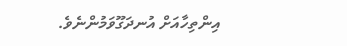އިންތިހާއަށް އުނދަގޫވަމުންނެވެ.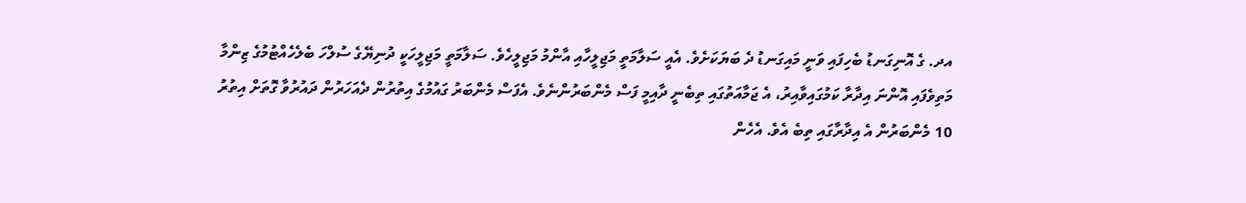އދ. ގެ އޮނިގަނޑު ބެހިފައި ވަނީ މައިގަނޑު ދެ ބަޔަކަށެވެ. އެއީ ސަލާމަތީ މަޖިލީހާއި އާންމު މަޖިލީހެވެ. ސަލާމަތީ މަޖިލީހަކީ ދުނިޔޭގެ ސުލްހަ ބެލެހެއްޓުމުގެ ޒިންމާ މަތިވެފައި އޮންނަ އިދާރާ ކަމުގައިވާއިރު، އެ ޖަމާއަތުގައި ތިބެނީ ދާއިމީ ފަސް މެންބަރުންނެވެ. އެފަސް މެންބަރު ގައުމުގެ އިތުރުން ދެއަހަރުން ދައުރުވާ ގޮތަށް އިތުރު 10 މެންބަރުން އެ އިދާރާގައި ތިބެ އެވެ. އެހެން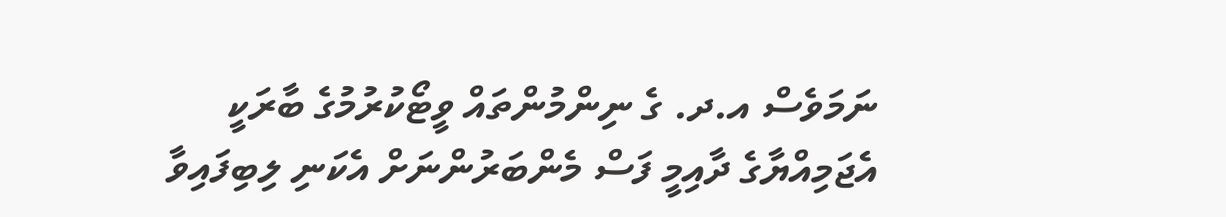ނަމަވެސް އ.ދ. ގެ ނިންމުންތައް ވީޓޯކުރުމުގެ ބާރަކީ އެޖަމިއްޔާގެ ދާއިމީ ފަސް މެންބަރުންނަށް އެކަނި ލިބިފައިވާ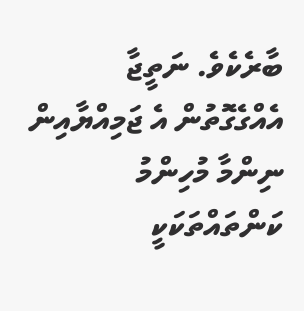ބާރެކެވެ. ނަތީޖާ އެއްގެގޮތުން އެ ޖަމިއްޔާއިން ނިންމާ މުހިންމު ކަންތައްތަކަކީ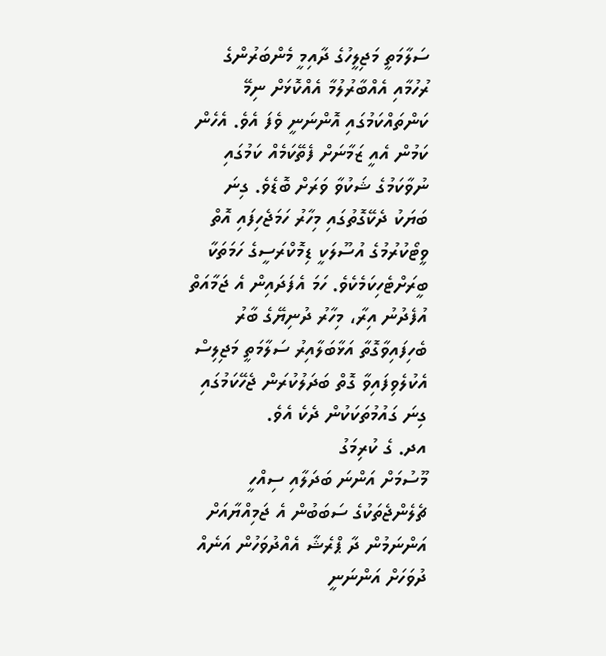ސަލާމަތީ މަޖިލީހުގެ ދާއިމީ މެންބަރުންގެ ރުހުމާއި އެއްބާރުލުމާ އެއްކޮޅަށް ނިމޭ ކަންތައްކަމުގައި އޮންނަނީ ވެފަ އެވެ. އެހެން ކަމުން އެއީ ޒަމާނަށް ފެތޭކަމެއް ކަމުގައި ނުވާކަމުގެ ޝަކުވާ ވަރަށް ބޮޑެވެ. ގިނަ ބަޔަކު ދެކޭގޮތުގައި މިހާރު ހަމަޖެހިފައި އޮތް ވީޓޯކުރުމުގެ އުސޫލަކީ ޑިމޮކްރަސީގެ ހަމަތަކާ ބީރަށްޓެހިކަމެކެވެ. ހަމަ އެފަދައިން އެ ޖަމާއަތް އުފެދުނު އިރާ، މިހާރު ދުނިޔޭގެ ބާރު ބެހިފައިވާގޮތާ އަޅާބަލާއިރު ސަލާމަތީ މަޖިލިސް އެކުލެވިފައިވާ ގޮތް ބަދަލުކުރަން ޖެހޭކަމުގައި ގިނަ ގައުމުތަކަކުން ދެކެ އެވެ.
އދ. ގެ ކުރިމަގު
މޫސުމަށް އަންނަ ބަދަލާއި ސިއްހީ ޗެލެންޖެތަކުގެ ސަބަބުން އެ ޖަމިއްޔާއަށް އަންނަމުން ދާ ޕްރެޝާ އެއްދުވަހުން އަނެއް ދުވަހަށް އަންނަނީ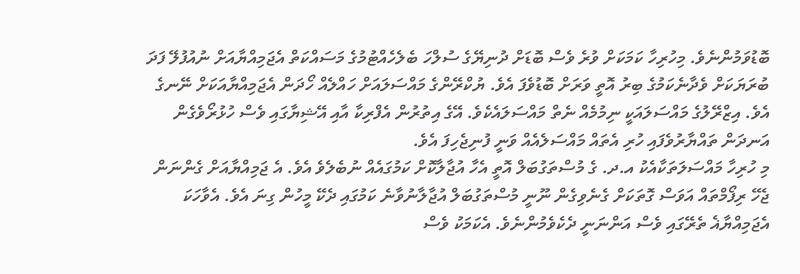ބޮޑުވަމުންނެވެ. މިހުރިހާ ކަމަކަށް ވުރެ ވެސް ބޮޑަށް ދުނިޔޭގެ ސުލްހަ ބެލެހެއްޓުމުގެ މަސައްކަތް އެޖަމިއްޔާއަށް ނުއުފުލޭ ފަދަ ބުރަޔަކަށް ވެދާނެކަމުގެ ބިރު އޮތީ ވަރަށް ބޮޑުވެފަ އެވެ. ޔުކްރޭންގެ މައްސަލައަށް ހައްލެއް ހޯދަން އެޖަމިއްޔާއަކަށް ނޭނގެ އެވެ. އިޒްރޭލުގެ މައްސަލައަކީ ނިމުމެއް ނެތް މައްސަލައެކެވެ. އޭގެ އިތުރުން އެފްރިކާ އާއި އޭޝިޔާގައި ވެސް ހުޅުރޯވެގެން އަނދަން ތައްޔާރުވެފައި ހުރި އެތައް މައްސަލެއެއް ވަނީ ފުނިޖެހިފަ އެވެ.
މި ހުރިހާ މައްސަލަތަކާއެކު އ.ދ. ގެ މުސްތަގުބަލް އޮތީ އެހާ އުޖާލާކޮށް ކަމުގައެއް ނުބެލެވެ އެވެ. އެ ޖަމިއްޔާއަށް ގެންނަން ޖެހޭ ރިފޯމްތައް އަވަސް ގޮތަކަށް ގެނެވިގެން ނޫނީ މުސްތަގުބަލް އުޖާލާނުވާނެ ކަމުގައި ދެކޭ މީހުން ގިނަ އެވެ. އެވާހަކަ އެޖަމިއްޔާޣެ ތެރޭގައި ވެސް އަންނަނީ ދެކެވެމުންނެވެ. އެކަމަކު ވެސް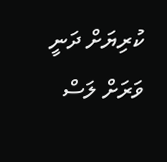ކުރިޔަށް ދަނީ ވަރަށް ލަސް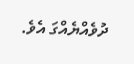ދުވެއްޔެއްގަ އެވެ.